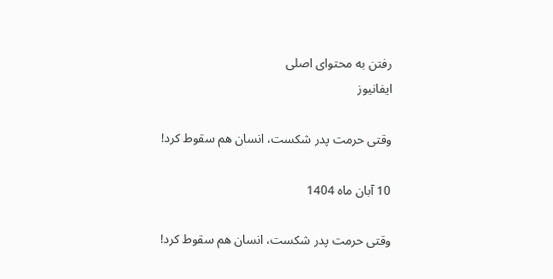رفتن به محتوای اصلی
ایفانیوز

وقتی حرمت پدر شکست، انسان هم سقوط کرد!

10 آبان ماه 1404

وقتی حرمت پدر شکست، انسان هم سقوط کرد!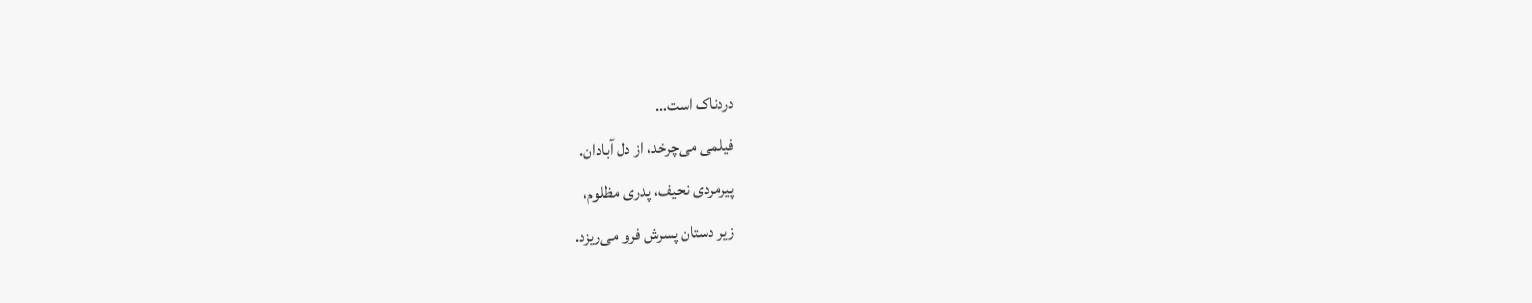دردناک است…
فیلمی می‌چرخد، از دل آبادان.
پیرمردی نحیف، پدری مظلوم،
زیر دستان پسرش فرو می‌ریزد.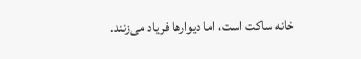خانه ساکت است، اما دیوارها فریاد می‌زنند.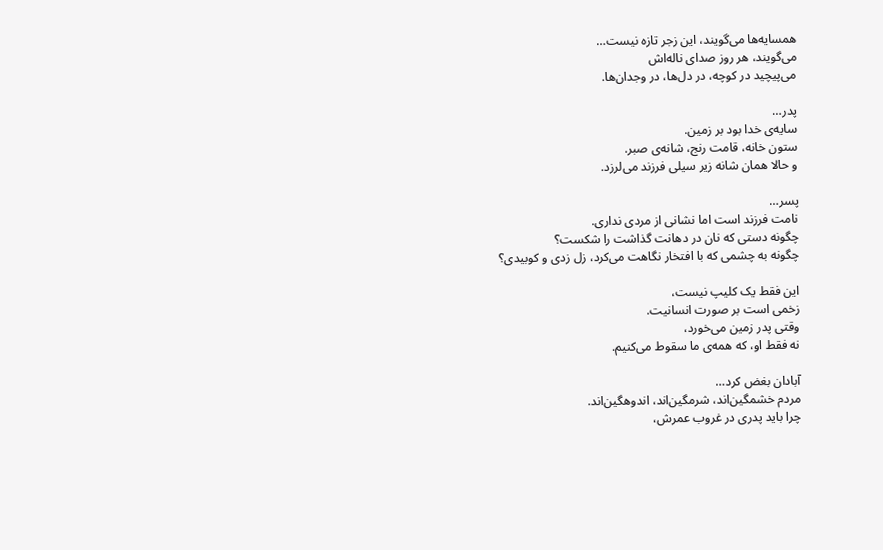همسایه‌ها می‌گویند، این زجر تازه نیست…
می‌گویند، هر روز صدای ناله‌اش
می‌پیچید در کوچه، در دل‌ها، در وجدان‌ها.

پدر…
سایه‌ی خدا بود بر زمین.
ستون خانه، قامت رنج، شانه‌ی صبر.
و حالا همان شانه زیر سیلی فرزند می‌لرزد.

پسر…
نامت فرزند است اما نشانی از مردی نداری.
چگونه دستی که نان در دهانت گذاشت را شکست؟
چگونه به چشمی که با افتخار نگاهت می‌کرد، زل زدی و کوبیدی؟

این فقط یک کلیپ نیست،
زخمی است بر صورت انسانیت.
وقتی پدر زمین می‌خورد،
نه فقط او، که همه‌ی ما سقوط می‌کنیم.

آبادان بغض کرد…
مردم خشمگین‌اند، شرمگین‌اند، اندوهگین‌اند.
چرا باید پدری در غروب عمرش،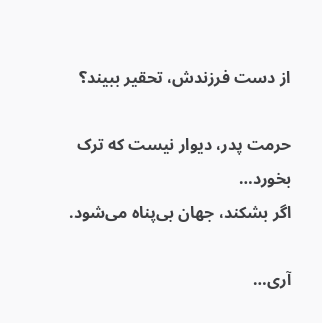از دست فرزندش، تحقیر ببیند؟

حرمت پدر، دیوار نیست که ترک بخورد…
اگر بشکند، جهان بی‌پناه می‌شود.

آری…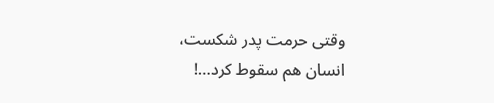وقتی حرمت پدر شکست،
انسان هم سقوط کرد…!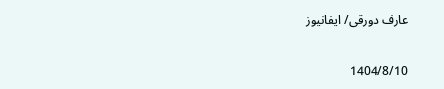عارف دورقی/ ایفانیوز

1404/8/10